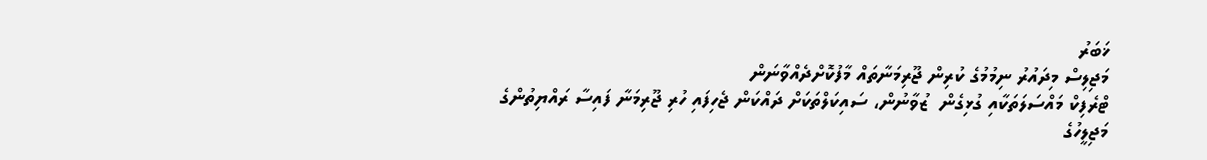ޚަބަރު
މަޖިލިސް މިދައުރު ނިމުމުގެ ކުރިން ޖޫރިމަނާތައް މާފުކޮށްދެއްވާނަން
ޓްރެފިކް މައްސަލަތަކާއި ގުޅިގެން  ޒުވާނުން، ސައިކަލްތަކަށް ދައްކަން ޖެހިފައި ހުރި ޖޫރިމަނާ ފައިސާ ރައްޔިތުންގެ މަޖިލީހުގެ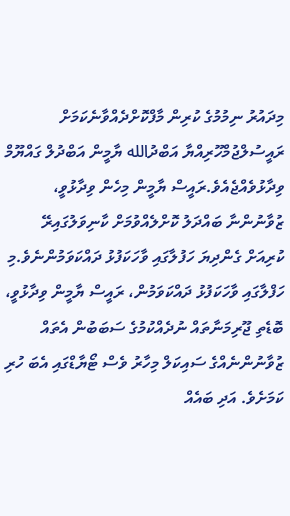މިދައުރު ނިމުމުގެ ކުރިން މާފްކޮށްދެއްވާނެކަމަށް ރައީސުލްޖުމްހޫރިއްޔާ އަބްދުالله ޔާމީން އަބްދުލް ގައްޔޫމް ވިދާޅުވެއްޖެއެވެ.ރައީސް ޔާމީން މިހެން ވިދާޅުވީ، ޒުވާނުންނާ ބައްދަލު ކޮށްލެއްވުމަށް ކާނިވަލުގައިރޭ ކުރިއަށް ގެންދިޔަ ހަފުލާގައި ވާހަކަފުޅު ދައްކަވަމުންނެވެ.މި ހަފްލާގައި ވާހަކަފުޅު ދައްކަވަމުން، ރައީސް ޔާމީން ވިދާޅުވީ، ބޮޑެތި ޖޫރިމަނާތައް ނުދެއްކުމުގެ ސަބަބުން އެތައް ޒުވާނުންނެއްގެ ސައިކަލް މިހާރު ވެސް ޓޯޔާޑްގައި އެބަ ހުރި ކަމަށެވެ. އަދި ބައެއް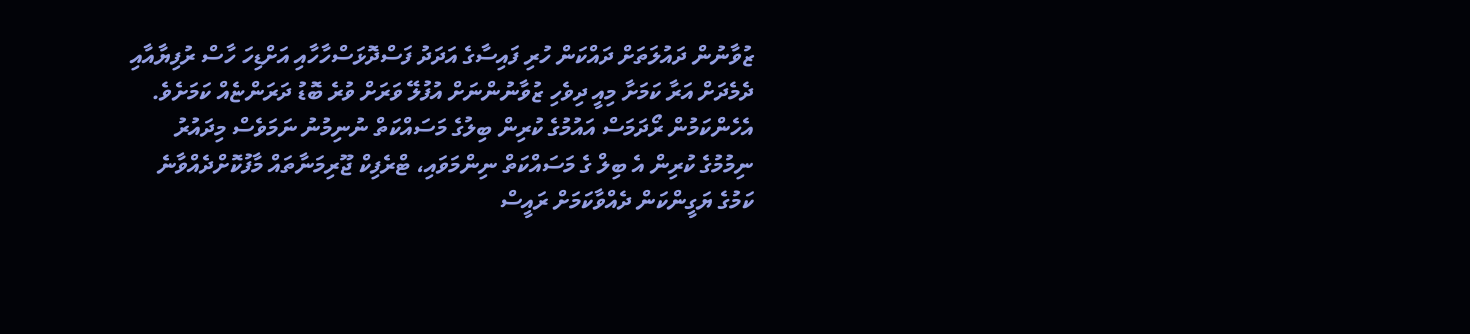ޒުވާނުން ދައުލަތަށް ދައްކަން ހުރި ފައިސާގެ އަދަދު ފަސްދޮޅަސްހާހާއި އަށްޑިހަ ހާސް ރުފިޔާއާއި ދެމެދަށް އަރާ ކަމަށާ މިއީ ދިވެހި ޒުވާނުންނަށް އުފުލޭ ވަރަށް ވުރެ ބޮޑު ދަރަންޏެއް ކަމަށެވެ. އެހެންކަމުން ރޯދަމަސް އައުމުގެ ކުރިން ބިލުގެ މަސައްކަތް ނުނިމުނު ނަމަވެސް މިދައުރު ނިމުމުގެ ކުރިން އެ ބިލް ގެ މަސައްކަތް ނިންމަވައި، ޓްރެފިކް ޖޫރިމަނާތައް މާފުކޮށްދެއްވާނެ ކަމުގެ ޔަގީންކަން ދެއްވާކަމަށް ރައީސް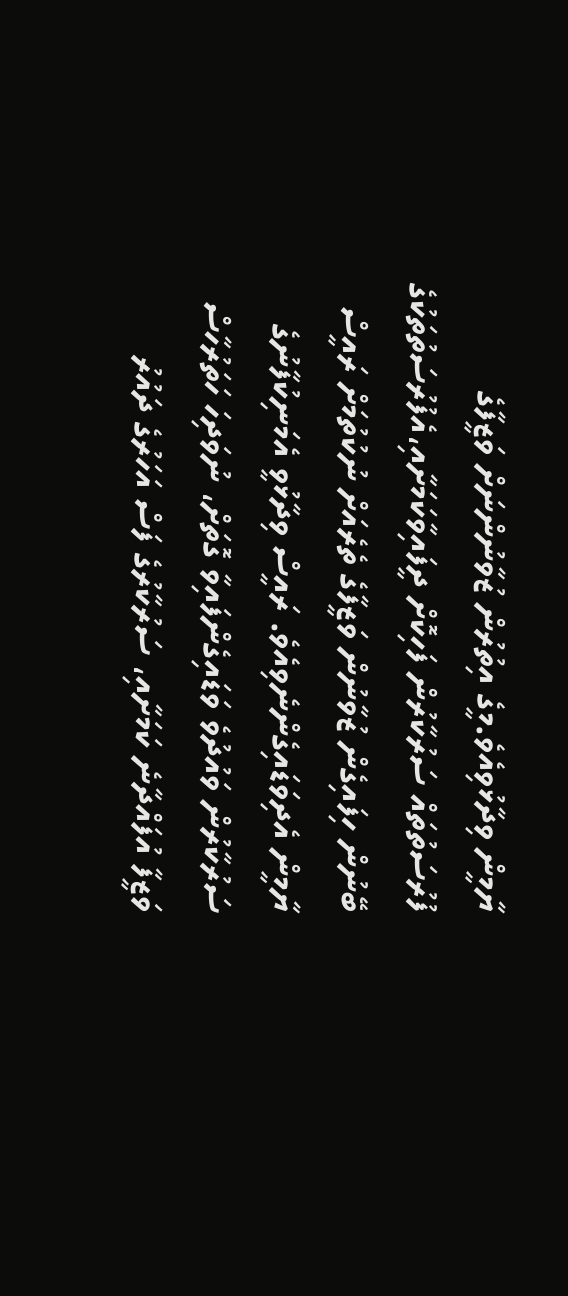ޔާމީން ވިދާޅުވިއެވެ.މީގެ އިތުރުން ޒުވާނުންނަށް ވަޒީފާގެ ފުރުސަތުތައް ސަރުކާރުން ފަހިކޮށް ދީފައިވާކަމަށާއި،އެފުރުސަތުތަކުގެ ބޭނުން ހިފައިގެން ޒުވާނުން ވަޒީފާގެ ތެރެއަށް ނުކުތުމަށް ރައީސް ޔާމީން އެދިވަޑައިގެންނެވިއެވެ. ރައީސް ވިދާޅުވީ އެމަނިކުފާނުގެ ސަރުކާރުން ވައުދުވެ ވަޑައިގެންފައިވާ ގޮތަށް، ނުވަދިހަ ހަތަރުހާސް ވަޒީފާ އުފައްދާނެ ކަމަށާއި، ސަރުކާރުގެ ފަސް އަހަރުގެ ދައުރު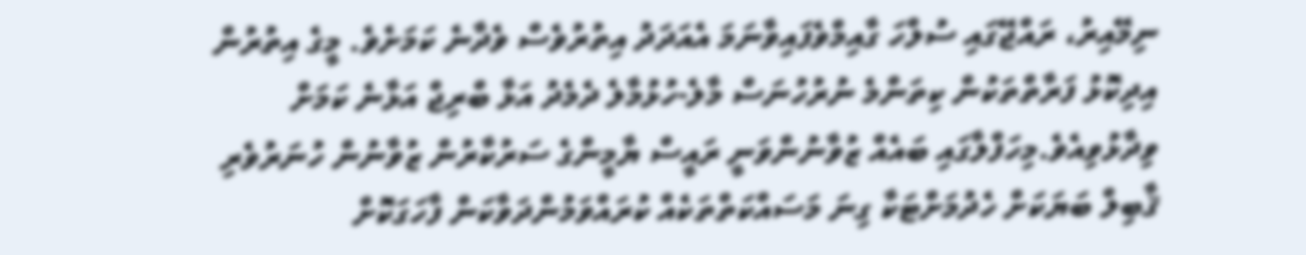ނިމޭއިރު، ރައްޖޭގައި ސުލްހަ ގާއިމްވެފައިވާނަމަ އެއަދަދު އިތުރުވެސް ވެދާނެ ކަމަށެވެ. މީގެ އިތުރުން އިދިކޮޅު ފަރާތްތަކުން ކިތަންމެ ނުރުހުނަސް މާލެ-ހުޅުމާލެ ދެމެދު އަޅާ ބްރިޖް އަޅާނެ ކަމަށް ވިދާޅުވިއެވެ.މިހަފްލާގައި ބައެއް ޒުވާނުންވަނީ ރައީސް ޔާމީންގެ ސަރުކާރުން ޒުވާނުން ހުނަރުވެރި ޤާބިލް ބަޔަކަށް ހެދުމަށްޓަކާ ގިނަ މަސައްކަތްތަކެއް ކުރައްވަމުންދަވާކަން ފާހަގަކޮށް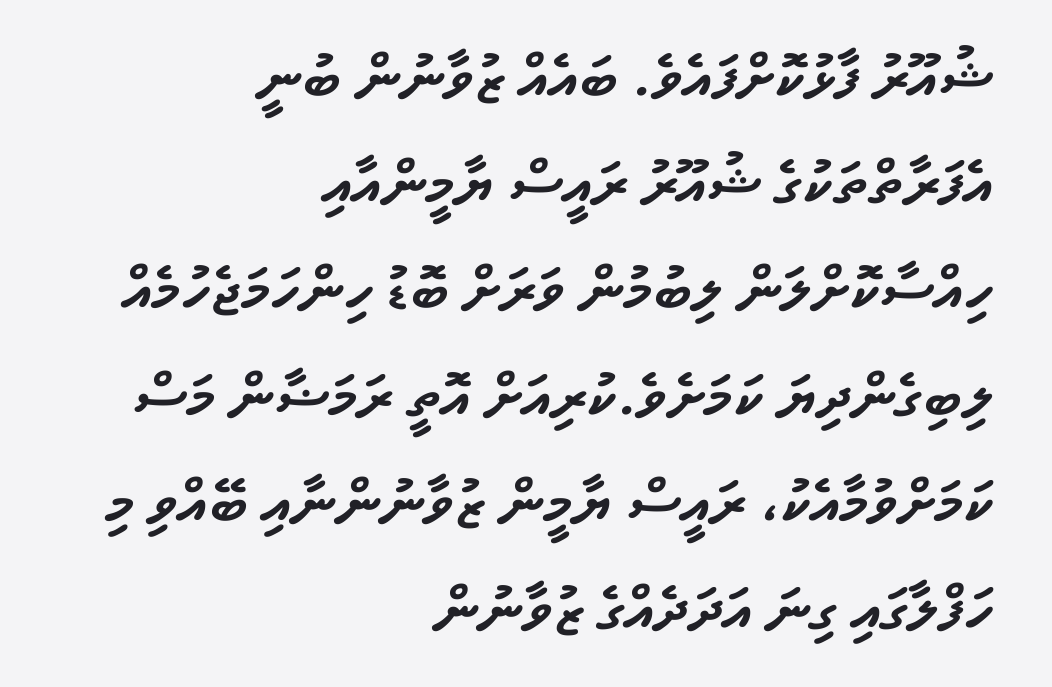ޝުއޫރު ފާޅުކޮށްފައެވެ. ބައެއް ޒުވާނުން ބުނީ  އެފަރާތްތަކުގެ ޝުއޫރު ރައީސް ޔާމީންއާއި ހިއްސާކޮށްލަން ލިބުމުން ވަރަށް ބޮޑު ހިންހަމަޖެހުމެއް ލިބިގެންދިޔަ ކަމަށެވެ.ކުރިއަށް އޮތީ ރަމަޟާން މަސް ކަމަށްވުމާއެކު، ރައީސް ޔާމީން ޒުވާނުންނާއި ބޭއްވި މި ހަފްލާގައި ގިނަ އަދަދެއްގެ ޒުވާނުން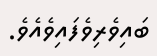ބައިވެރިވެފައިވެއެވެ.